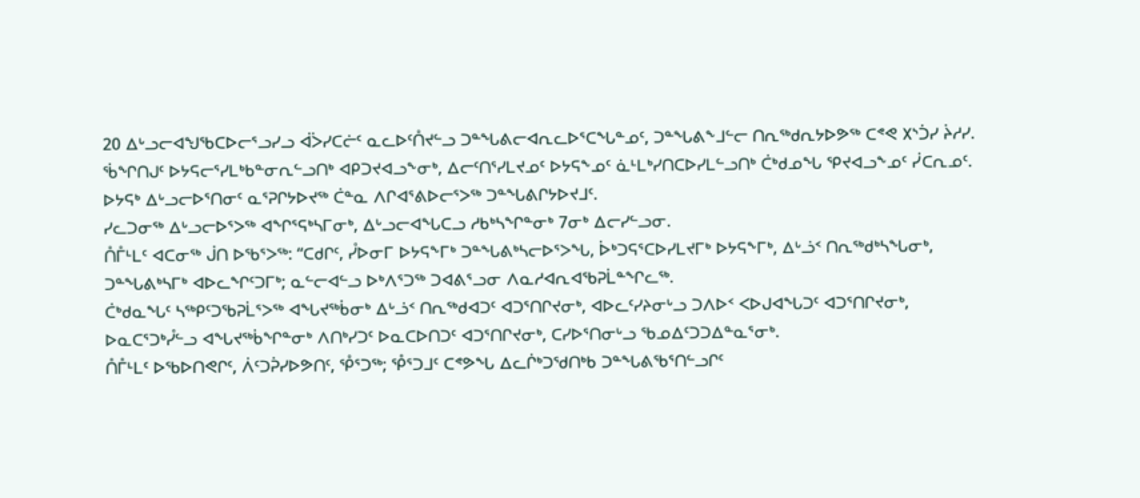20 ᐃᒡᓗᓕᐊᖑᖃᑕᐅᓕᕐᓗᓯᓗ ᐋᐴᓯᑕᓖᑦ ᓇᓚᐅᑦᑍᔪᓪᓗ ᑐᓐᖓᕕᓕᐊᕆᓚᐅᕐᑕᖓᓐᓄᑦ, ᑐᓐᖓᕕᖕᒧᓪᓕ ᑎᕆᖅᑯᕆᔭᐅᕗᖅ ᑕᕝᕙ ᙭ᔅᑑᓯ ᔩᓱᓯ.
ᖄᖏᑎᒍᑦ ᐅᔭᕋᓕᕐᓯᒪᒃᑲᓐᓂᕆᓪᓗᑎᒃ ᐊᑭᑐᔪᐊᓗᖕᓂᒃ, ᐃᓕᑦᑎᕐᓯᒪᔪᓄᑦ ᐅᔭᕋᖕᓄᑦ ᓈᒻᒪᒃᓯᑎᑕᐅᓯᒪᓪᓗᑎᒃ ᑖᒃᑯᓄᖓ ᕿᔪᐊᓗᖕᓄᑦ ᓰᑕᕆᓄᑦ.
ᐅᔭᕋᒃ ᐃᒡᓗᓕᐅᕐᑎᓂᑦ ᓇᕐᕈᒋᔭᐅᔪᖅ ᑖᓐᓇ ᐱᒋᐊᕐᕕᐅᓕᕐᐳᖅ ᑐᓐᖓᕕᒋᔭᐅᔪᒧᑦ.
ᓯᓚᑐᓂᖅ ᐃᒡᓗᓕᐅᕐᐳᖅ ᐊᖏᕐᕋᒃᓴᒥᓂᒃ, ᐃᒡᓗᓕᐊᖓᑕᓗ ᓱᑲᒃᓴᖏᓐᓂᒃ 7ᓂᒃ ᐃᓕᓯᓪᓗᓂ.
ᑍᒤᒻᒪᑦ ᐊᑕᓂᖅ ᒎᑎ ᐅᖃᕐᐳᖅ: “ᑕᑯᒋᑦ, ᓮᐅᓂᒥ ᐅᔭᕋᖕᒥᒃ ᑐᓐᖓᕕᒃᓴᓕᐅᕐᐳᖓ, ᐆᒃᑐᕋᕐᑕᐅᓯᒪᔪᒥᒃ ᐅᔭᕋᖕᒥᒃ, ᐃᒡᓘᑉ ᑎᕆᖅᑯᒃᓴᖓᓂᒃ, ᑐᓐᖓᕕᒃᓴᒥᒃ ᐊᐅᓚᖏᑦᑐᒥᒃ; ᓇᓪᓕᐊᓪᓗ ᐅᒃᐱᕐᑐᖅ ᑐᐊᕕᕐᓗᓂ ᐱᓇᓱᐊᕆᐊᖃᕈᒫᓐᖏᓚᖅ.
ᑖᒃᑯᓇᖓᑦ ᓴᖅᑭᑦᑐᖃᕈᒫᕐᐳᖅ ᐊᖓᔪᖅᑳᓂᒃ ᐃᒡᓘᑉ ᑎᕆᖅᑯᐊᑐᑦ ᐊᑐᕐᑎᒋᔪᓂᒃ, ᐊᐅᓚᑦᓯᔨᓂᒡᓗ ᑐᐱᐅᑉ ᐸᐅᒍᐊᖓᑐᑦ ᐊᑐᕐᑎᒋᔪᓂᒃ, ᐅᓇᑕᕐᑐᒃᓮᓪᓗ ᐊᖓᔪᖅᑳᖏᓐᓂᒃ ᐱᑎᒃᓯᑐᑦ ᐅᓇᑕᐅᑎᑐᑦ ᐊᑐᕐᑎᒋᔪᓂᒃ, ᑕᓯᐅᕐᑎᓂᒡᓗ ᖃᓄᐃᑦᑐᑐᐃᓐᓇᕐᓂᒃ.
ᑍᒤᒻᒪᑦ ᐅᖃᐅᑎᕙᒋᑦ, ᐲᑦᑐᕉᓯᐅᕗᑎᑦ, ᕾᕐᑐᖅ; ᕾᕐᑐᒧᑦ ᑕᕝᕗᖓ ᐃᓚᒌᒃᑐᖁᑎᒃᑲ ᑐᓐᖓᕕᖃᕐᑎᓪᓗᒋᑦ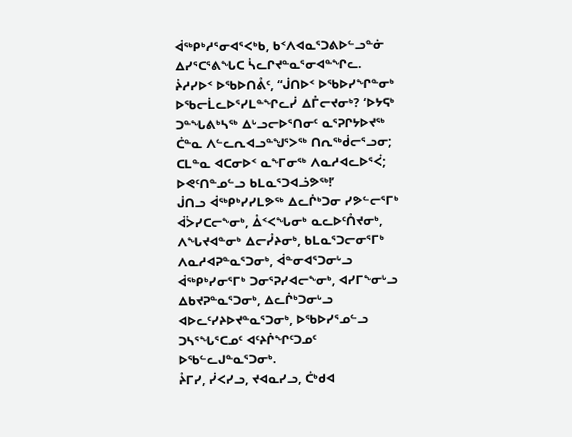ᐋᖅᑭᒃᓱᕐᓂᐊᕐᐸᒃᑲ, ᑲᑉᐱᐊᓇᕐᑐᕕᐅᓪᓗᓐᓃ ᐃᓯᕐᑕᕐᕕᖓᑕ ᓵᓚᒋᔪᓐᓇᕐᓂᐊᓐᖏᓚ.
ᔩᓱᓯᐅᑉ ᐅᖃᐅᑎᕔᑦ, “ᒎᑎᐅᑉ ᐅᖃᐅᓯᖏᓐᓂᒃ ᐅᖃᓕᒫᓚᐅᕐᓯᒪᓐᖏᓚᓰ ᐃᒤᓕᔪᓂᒃ? ‘ᐅᔭᕋᒃ ᑐᓐᖓᕕᒃᓴᖅ ᐃᒡᓗᓕᐅᕐᑎᓂᑦ ᓇᕐᕈᒋᔭᐅᔪᖅ ᑖᓐᓇ ᐱᓪᓚᕆᐊᓗᓐᖑᕐᐳᖅ ᑎᕆᖅᑰᓕᕐᓗᓂ; ᑕᒪᓐᓇ ᐊᑕᓂᐅᑉ ᓇᖕᒥᓂᖅ ᐱᓇᓱᐊᓚᐅᕐᐹ; ᐅᕙᑦᑎᓐᓄᓪᓗ ᑲᒪᓇᕐᑐᐊᓘᕗᖅ!’
ᒎᑎᓗ ᐋᖅᑭᒃᓯᓯᒪᕗᖅ ᐃᓚᒌᒃᑐᓂ ᓯᕗᓪᓕᕐᒥᒃ ᐋᐴᓯᑕᓕᖕᓂᒃ, ᐂᑉᐸᖓᓂᒃ ᓇᓚᐅᑦᑍᔪᓂᒃ, ᐱᖓᔪᐊᓐᓂᒃ ᐃᓕᓮᔨᓂᒃ, ᑲᒪᓇᕐᑐᓕᓂᕐᒥᒃ ᐱᓇᓱᐊᕈᓐᓇᕐᑐᓂᒃ, ᐋᓐᓂᐊᕐᑐᓂᒡᓗ ᐋᖅᑭᒃᓯᓂᕐᒥᒃ ᑐᓂᕐᕈᓯᐊᓕᖕᓂᒃ, ᐊᓯᒥᖕᓂᒡᓗ ᐃᑲᔪᕈᓐᓇᕐᑐᓂᒃ, ᐃᓚᒌᒃᑐᓂᒡᓗ ᐊᐅᓚᑦᓯᔨᐅᔪᓐᓇᕐᑐᓂᒃ, ᐅᖃᐅᓯᕐᓄᓪᓗ ᑐᓴᕐᖓᕐᑕᓄᑦ ᐊᑦᔨᒌᖏᑦᑐᓄᑦ ᐅᖃᓪᓚᒍᓐᓇᕐᑐᓂᒃ.
ᔧᒥᓯ, ᓰᐸᓯᓗ, ᔪᐊᓇᓯᓗ, ᑖᒃᑯᐊ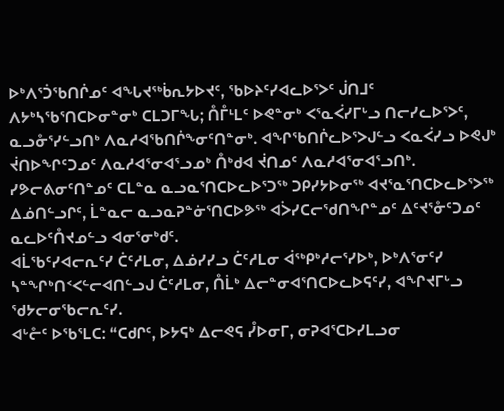ᐅᒃᐱᕐᑑᖃᑎᒌᓄᑦ ᐊᖓᔪᖅᑳᕆᔭᐅᔪᑦ, ᖃᐅᔨᑦᓯᐊᓚᐅᕐᐳᑦ ᒎᑎᒧᑦ ᐱᔭᒃᓴᖃᕐᑎᑕᐅᓂᓐᓂᒃ ᑕᒪᑐᒥᖓ; ᑍᒤᒻᒪᑦ ᐅᕙᓐᓂᒃ ᐸᕐᓇᐹᓯᒥᒡᓗ ᑎᓕᓯᓚᐅᕐᐳᑦ, ᓇᓗᓁᕐᓯᓪᓗᑎᒃ ᐱᓇᓱᐊᖃᑎᒌᖕᓂᑦᑎᓐᓂᒃ. ᐊᖏᖃᑎᒌᓚᐅᕐᐳᒍᓪᓗ ᐸᓇᐹᓯᓗ ᐅᕙᒍᒃ ᔫᑎᐅᖏᑦᑐᓄᑦ ᐱᓇᓱᐊᕐᓂᐊᕐᓗᓄᒃ ᑍᒃᑯᐊ ᔫᑎᓄᑦ ᐱᓇᓱᐊᕐᓂᐊᕐᓗᑎᒃ.
ᓯᕗᓕᕕᓂᑦᑎᓐᓄᑦ ᑕᒪᓐᓇ ᓇᓗᓇᕐᑎᑕᐅᓚᐅᕐᑐᖅ ᑐᑭᓯᔭᐅᓂᖅ ᐊᔪᕐᓇᕐᑎᑕᐅᓚᐅᕐᐳᖅ ᐃᓅᑎᓪᓗᒋᑦ, ᒫᓐᓇᓕ ᓇᓗᓇᕈᓐᓃᕐᑎᑕᐅᕗᖅ ᐊᐴᓯᑕᓕᖁᑎᖏᓐᓄᑦ ᐃᑦᔪᕐᓁᑦᑐᓄᑦ ᓇᓚᐅᑦᑍᔪᓄᓪᓗ ᐊᓂᕐᓂᒃᑯᑦ.
ᐊᒫᖃᑦᓯᐊᓕᕆᑦᓯ ᑖᑦᓱᒪᓂ, ᐃᓅᓯᓯᓗ ᑖᑦᓱᒪᓂ ᐋᖅᑭᒃᓱᓕᕐᓯᐅᒃ, ᐅᒃᐱᕐᓂᑦᓯ ᓴᓐᖏᒃᑎᑉᐸᓪᓕᐊᑎᓪᓗᒍ ᑖᑦᓱᒪᓂ, ᑍᒫᒃ ᐃᓕᓐᓂᐊᕐᑎᑕᐅᓚᐅᕋᑦᓯ, ᐊᖏᔪᒥᒡᓗ ᖁᔭᓕᓂᖃᓕᕆᑦᓯ.
ᐊᒡᓔᑦ ᐅᖃᕐᒪᑕ: “ᑕᑯᒋᑦ, ᐅᔭᕋᒃ ᐃᓕᕙᕋ ᓮᐅᓂᒥ, ᓂᕈᐊᕐᑕᐅᓯᒪᓗᓂ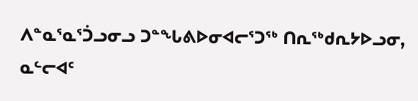ᐱᓐᓇᕐᓇᕐᑑᓗᓂᓗ ᑐᓐᖓᕕᐅᓂᐊᓕᕐᑐᖅ ᑎᕆᖅᑯᕆᔭᐅᓗᓂ, ᓇᓪᓕᐊᑦ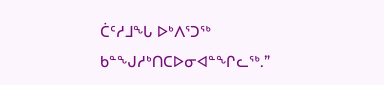ᑖᑦᓱᒧᖓ ᐅᒃᐱᕐᑐᖅ ᑲᓐᖑᓱᒃᑎᑕᐅᓂᐊᓐᖏᓚᖅ.”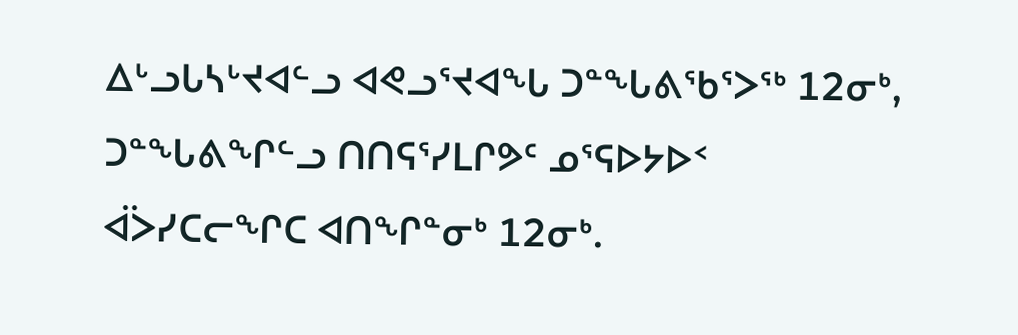ᐃᒡᓗᒐᓴᒡᔪᐊᓪᓗ ᐊᕙᓗᕐᔪᐊᖓ ᑐᓐᖓᕕᖃᕐᐳᖅ 12ᓂᒃ, ᑐᓐᖓᕕᖏᓪᓗ ᑎᑎᕋᕐᓯᒪᒋᕗᑦ ᓄᕐᕋᐅᔭᐅᑉ ᐋᐴᓯᑕᓕᖏᑕ ᐊᑎᖏᓐᓂᒃ 12ᓂᒃ.